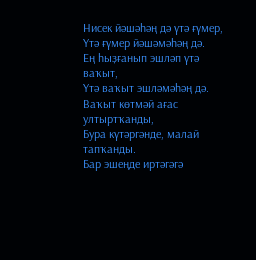Нисек йәшәһәң дә үтә ғүмер,
Үтә ғүмер йәшәмәһәң дә.
Ең һыҙғанып эшләп үтә ваҡыт,
Үтә ваҡыт эшләмәһәң дә.
Ваҡыт көтмәй ағас ултыртҡанды,
Бура күтәргәнде, малай тапҡанды.
Бар эшеңде иртәгәгә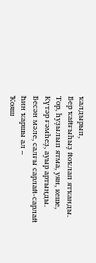ҡалдырып,
Бер ҡайғыһыҙ йоҡлап ятҡанды.
Тор, һуҙылып ятма, уян, кеше,
Күтәр ғәмһеҙ, ауыр артыңды.
Бесән мәле, салғы сарлай-сарлай
Һин ҡаршы ал –
Ҡояш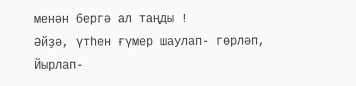менән бергә ал таңды !
Әйҙә, үтһен ғүмер шаулап- гөрләп,
Йырлап-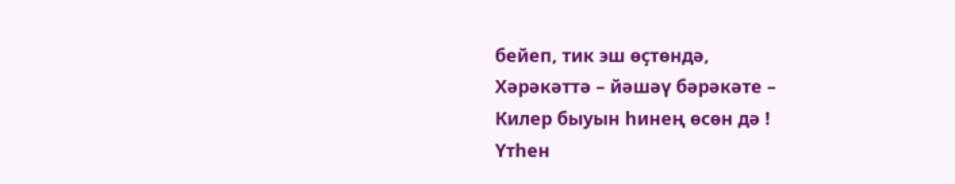бейеп, тик эш өҫтөндә,
Хәрәкәттә – йәшәү бәрәкәте –
Килер быуын һинең өсөн дә !
Үтһен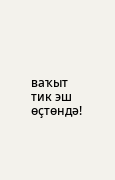ваҡыт тик эш өҫтөндә!